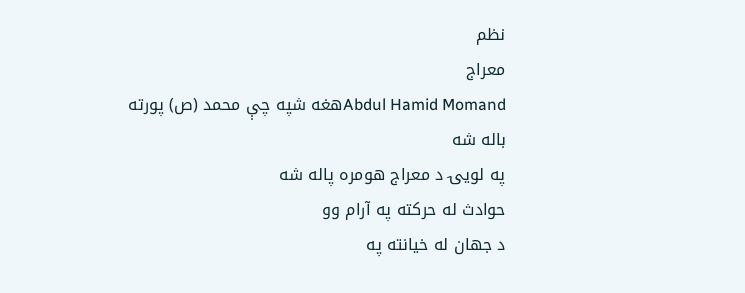نظم
معراج
Abdul Hamid Momandهغه شپه چې محمد (ص) پورته باله شه
په لويۍ د معراج هومره پاله شه
حوادث له حرکته په آرام وو
د جهان له خيانته په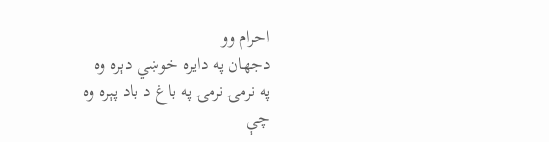احرام وو
دجهان په دايره خوښي دېره وه
په نرمۍ نرمۍ په باغ د باد پېره وه
چې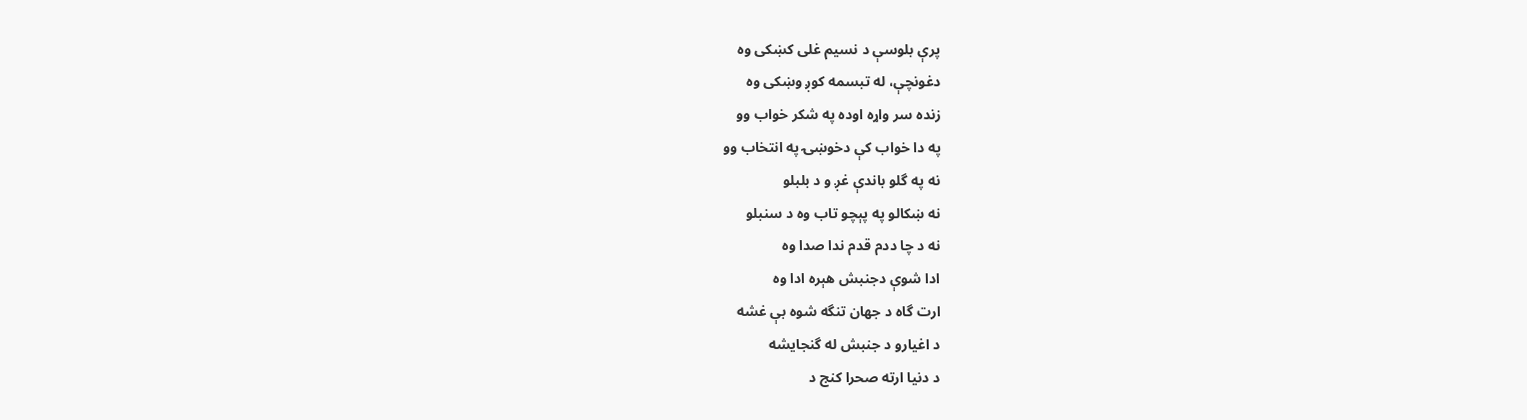پرې بلوسې د نسيم غلی کښکی وه
دغونچې، له تبسمه کوږ وښکی وه
زنده سر واړه اوده په شکر خواب وو
په دا خواب کې دخوښۍ په انتخاب وو
نه په گلو باندې غږ و د بلبلو
نه ښکالو په پېچو تاب وه د سنبلو
نه د چا ددم قدم ندا صدا وه
ادا شوې دجنبش هېره ادا وه
ارت گاه د جهان تنگه شوه بې غشه
د اغيارو د جنبش له گنجايشه
د دنيا ارته صحرا کنج د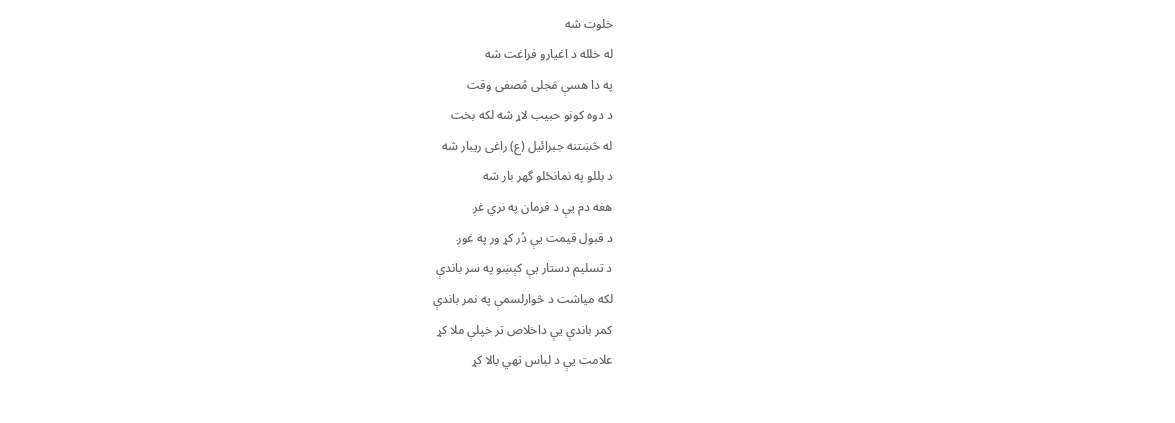خلوت شه
له خلله د اغيارو فراغت شه
په دا هسې مَجلی مُصفی وقت
د دوه کونو حبيب لاړ شه لکه بخت
له څښتنه جبرائيل (ع) راغی ريبار شه
د بللو په نمانځلو گهر بار شه
هغه دم يې د فرمان په نري غږ
د قبول قيمت يې دُر کړ ور په غوږ
د تسليم دستار يې کېښو په سر باندې
لکه مياشت د څوارلسمې په نمر باندې
کمر باندې يې داخلاص تر خپلې ملا کړ
علامت يې د لباس تهي بالا کړ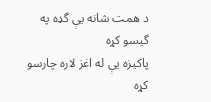د همت شانه يې گډه په گيسو کړه
پاکيزه يې له اغز لاره چارسو کړه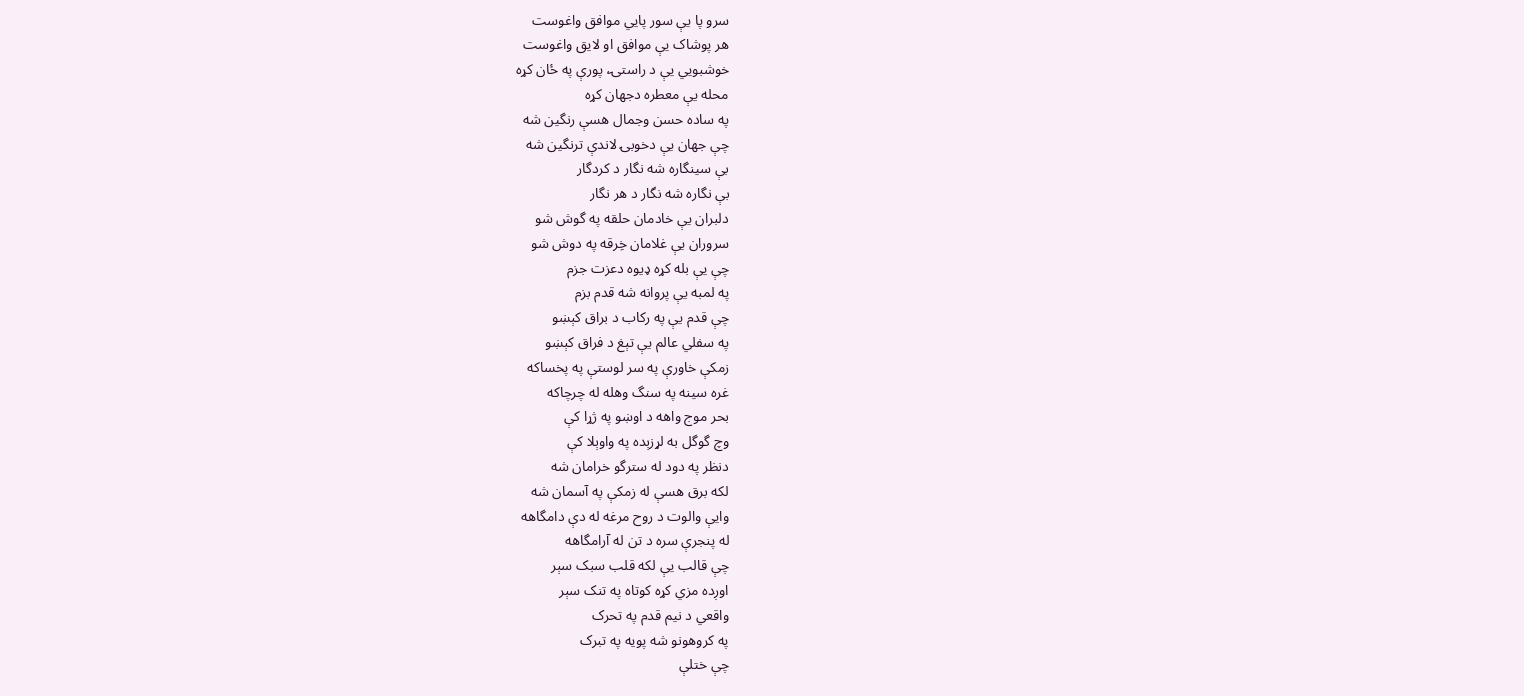سرو پا يې سور پايي موافق واغوست
هر پوشاک يې موافق او لايق واغوست
خوشبويي يې د راستۍ، پورې په ځان کړه
محله يې معطره دجهان کړه
په ساده حسن وجمال هسې رنگين شه
چې جهان يې دخوبۍ لاندې ترنگين شه
بې سينگاره شه نگار د کردگار
بې نگاره شه نگار د هر نگار
دلبران يې خادمان حلقه په گوش شو
سروران يې غلامان خِرقه په دوش شو
چې يې بله کړه ډيوه دعزت جزم
په لمبه يې پروانه شه قدم بزم
چې قدم يې په رکاب د براق کېښو
په سفلي عالم يې تېغ د فراق کېښو
زمکې خاورې په سر لوستې په پخساکه
غره سينه په سنگ وهله له چرچاکه
بحر موج واهه د اوښو په ژړا کې
وچ گوگل به لړزېده په واوېلا کې
دنظر په دود له سترگو خرامان شه
لکه برق هسې له زمکې په آسمان شه
وايې والوت د روح مرغه له دې دامگاهه
له پنجرې سره د تن له آرامگاهه
چې قالب يې لکه قلب سبک سېر
اوږده مزي کړه کوتاه په تنک سېر
واقعي د نيم قدم په تحرک
په کروهونو شه پويه په تبرک
چې ختلې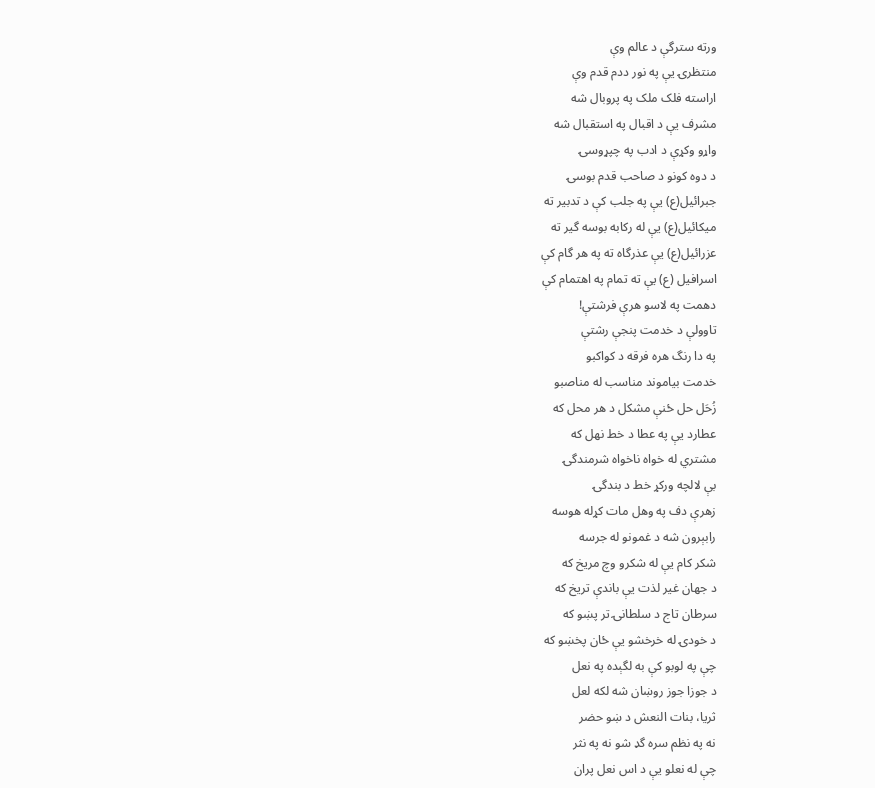ورته سترگې د عالم وې
منتظرۍ يې په نور ددم قدم وې
اراسته فلک ملک په پروبال شه
مشرف يې د اقبال په استقبال شه
واړو وکړې د ادب په چپړوسۍ
د دوه کونو د صاحب قدم بوسۍ
جبرائيل(ع) يې په جلب کې د تدبير ته
ميکائيل(ع) يې له رکابه بوسه گير ته
عزرائيل(ع) يې عذرگاه ته په هر گام کې
اسرافيل (ع) يې ته تمام په اهتمام کې
دهمت په لاسو هرې فرشتې!
تاوولې د خدمت پنجې رشتې
په دا رنگ هره فرقه د کواکبو
خدمت بياموند مناسب له مناصبو
زُحَل حل ځنې مشکل د هر محل که
عطارد يې په عطا د خط نهل که
مشتري له خواه ناخواه شرمندگۍ
بې لالچه ورکړ خط د بندگۍ
زهرې دف په وهل مات کړله هوسه
رابېرون شه د غمونو له جرسه
شکر کام يې له شکرو وچ مريخ که
د جهان غير لذت يې باندې تريخ که
سرطان تاج د سلطانۍ تر پښو که
د خودۍ له خرخشو يې ځان پخښو که
چې په لوبو کې به لگېده په نعل
د جوزا جوز روښان شه لکه لعل
ثريا، بنات النعش د ښو حضر
نه په نظم سره گډ شو نه په نثر
چې له نعلو يې د اس نعل پران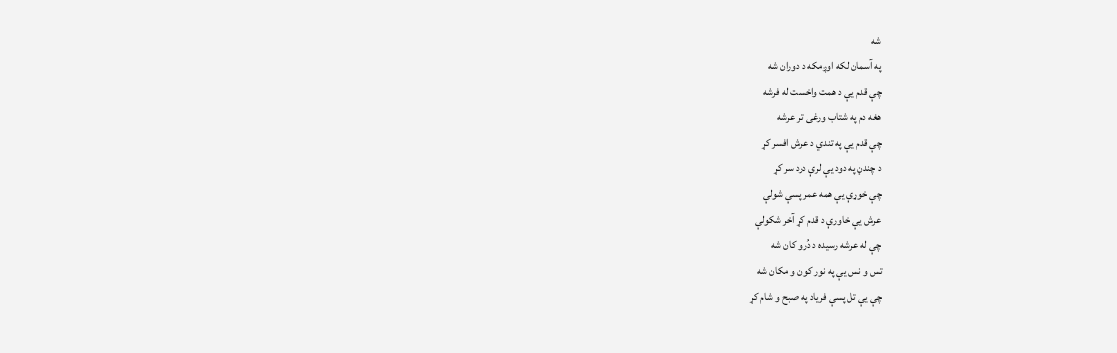شه
په آسمان لکه اوږمکه د دوران شه
چې قدم يې د همت واخست له فرشه
هغه دم په شتاب ورغی تر عرشه
چې قدم يې په تندي د عرش افسر کړ
د چندڼ په دود يې لرې درد سر کړ
چې خوړې يې همه عمر پسې شولې
عرش يې خاورې د قدم کړ آخر شکولې
چې له عرشه رسيده د دُرو کان شه
تس و نس يې په نور کون و مکان شه
چې يې تل پسې فرياد په صبح و شام کړ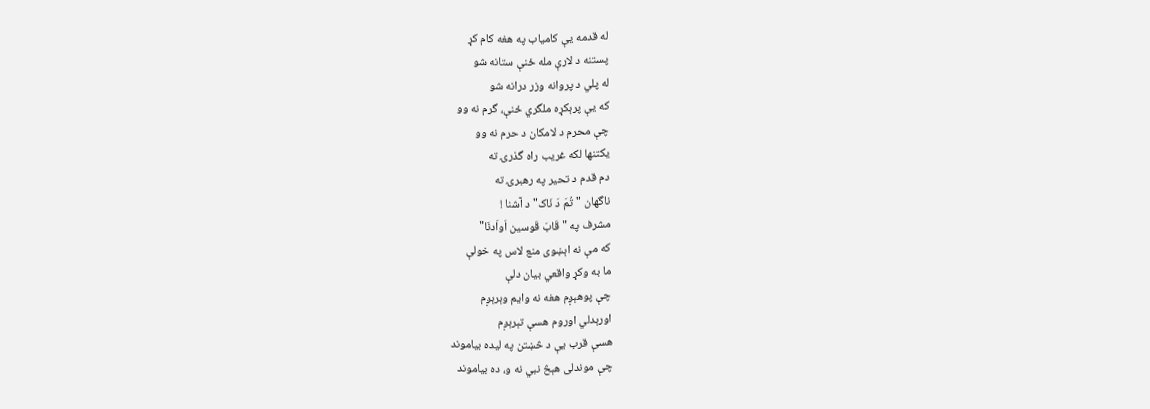له قدمه يې کامياب په هغه کام کړ
پستنه د لارې مله ځنې ستانه شو
له پلي د پروانه وزر درانه شو
که يې پرېکړه ملگري ځنې، گرم نه وو
چې محرم د لامکان د حرم نه وو
يکتنها لکه غريب راه گذرۍ ته
دم قدم د تحير په رهبرۍ ته
ناگهان "تُمَ دَ نَاک" د آشنا !
مشرف په " قَابَ قَوسين اَواَدنَا"
که مې نه اېښوی منع لاس په خولې
ما به وکړ واقعي بيان دلې
چې پوهېږم هغه نه وايم وېرېږم
اورېدلي اوروم هسې تېرېږم
هسې قرب يې د څښتن په ليده بياموند
چې موندلی هېڅ نبي نه و، ده بياموند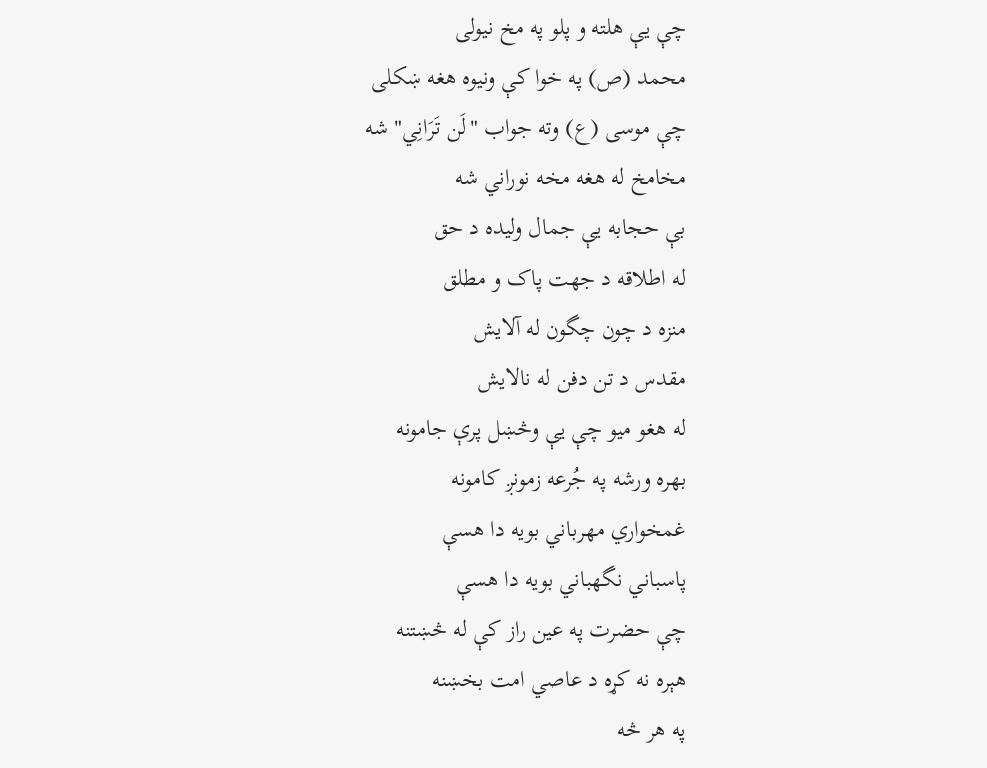چې يې هلته و پلو په مخ نيولی
محمد (ص) په خوا کې ونيوه هغه ښکلی
چې موسی (ع) وته جواب "لَن تَرَانِي" شه
مخامخ له هغه مخه نوراني شه
بې حجابه يې جمال وليده د حق
له اطلاقه د جهت پاک و مطلق
منزه د چون چگون له آلايش
مقدس د تن دفن له نالايش
له هغو ميو چې يې وڅښل پرې جامونه
بهره ورشه په جُرعه زمونږ کامونه
غمخواري مهرباني بويه دا هسې
پاسباني نگهباني بويه دا هسې
چې حضرت په عين راز کې له څښتنه
هېره نه کړه د عاصي امت بخښنه
په هر څه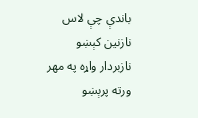باندې چې لاس نازنين کېښو
نازبردار واړه په مهر ورته پرېښو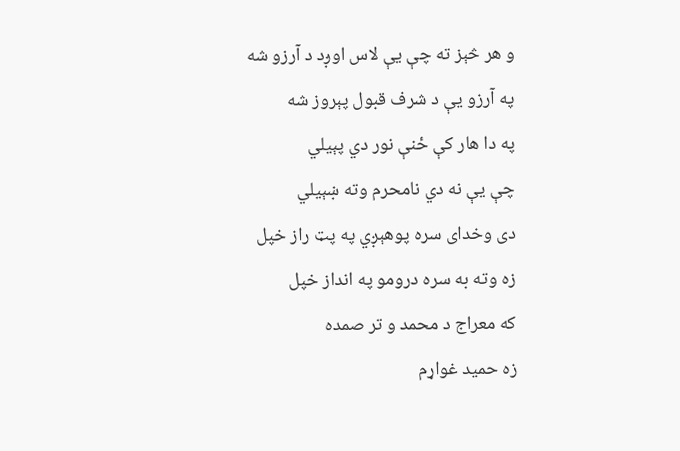و هر څېز ته چې يې لاس اوږد د آرزو شه
په آرزو يې د شرف قبول پېروز شه
په دا هار کې ځنې نور دي پېيلي
چې يې نه دي نامحرم وته ښېيلي
دی وخدای سره پوهېږي په پټ راز خپل
زه وته به سره درومو په انداز خپل
که معراج د محمد و تر صمده
زه حميد غواړم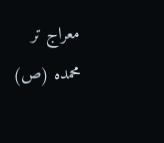معراج تر محمده (ص)